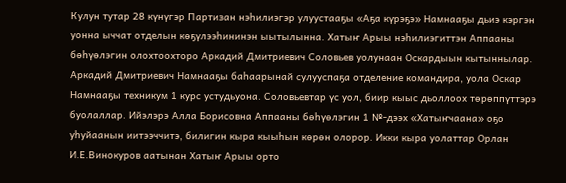Кулун тутар 28 күнүгэр Партизан нэһилиэгэр улуустааҕы «Аҕа күрэҕэ» Намнааҕы дьиэ кэргэн уонна ыччат отделын көҕүлээһининэн ыытылынна. Хатыҥ Арыы нэһилиэгиттэн Аппааны бөһүөлэгин олохтоохторо Аркадий Дмитриевич Соловьев уолунаан Оскардыын кытыннылар.
Аркадий Дмитриевич Намнааҕы баһаарынай сулууспаҕа отделение командира, уола Оскар Намнааҕы техникум 1 курс устудьуона. Соловьевтар үс уол, биир кыыс дьоллоох төрөппүттэрэ буолаллар. Ийэлэрэ Алла Борисовна Аппааны бөһүөлэгин 1 №-дээх «Хатыҥчаана» оҕо уһуйаанын иитээччитэ, билигин кыра кыыһын көрөн олорор. Икки кыра уолаттар Орлан И.Е.Винокуров аатынан Хатыҥ Арыы орто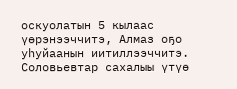оскуолатын 5 кылаас үөрэнээччитэ, Алмаз оҕо уһуйаанын иитиллээччитэ.
Соловьевтар сахалыы үтүө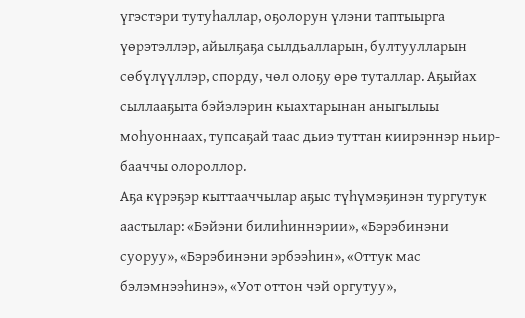үгэстэри тутуһаллар, оҕолорун үлэни таптыырга үөрэтэллэр, айылҕаҕа сылдьалларын, бултуулларын сөбүлүүллэр, спорду, чөл олоҕу өрө туталлар. Аҕыйах сыллааҕыта бэйэлэрин кыахтарынан аныгылыы моһуоннаах, тупсаҕай таас дьиэ туттан киирэннэр ньир-бааччы олороллор.
Аҕа күрэҕэр кыттааччылар аҕыс түһүмэҕинэн тургутук аастылар: «Бэйэни билиһиннэрии», «Бэрэбинэни суоруу», «Бэрэбинэни эрбээһин», «Оттук мас бэлэмнээһинэ», «Уот оттон чэй оргутуу»,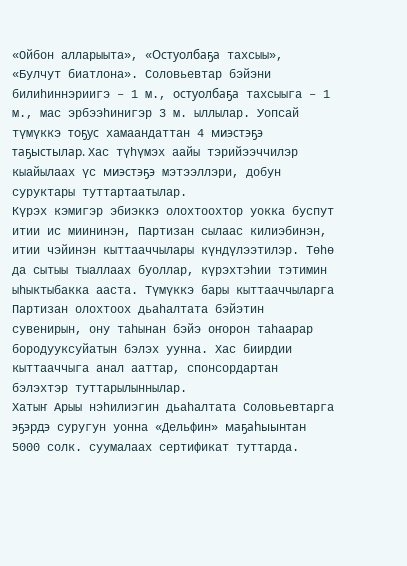«Ойбон алларыыта», «Остуолбаҕа тахсыы», «Булчут биатлона». Соловьевтар бэйэни билиһиннэриигэ – 1 м., остуолбаҕа тахсыыга – 1 м., мас эрбээһинигэр 3 м. ыллылар. Уопсай түмүккэ тоҕус хамаандаттан 4 миэстэҕэ таҕыстылар. Хас түһүмэх аайы тэрийээччилэр кыайылаах үс миэстэҕэ мэтээллэри, добун суруктары туттартаатылар.
Күрэх кэмигэр эбиэккэ олохтоохтор уокка буспут итии ис миининэн, Партизан сылаас килиэбинэн, итии чэйинэн кыттааччылары күндүлээтилэр. Төһө да сытыы тыаллаах буоллар, күрэхтэһии тэтимин ыһыктыбакка ааста. Түмүккэ бары кыттааччыларга Партизан олохтоох дьаһалтата бэйэтин сувенирын, ону таһынан бэйэ оҥорон таһаарар бородууксуйатын бэлэх уунна. Хас биирдии кыттааччыга анал ааттар, спонсордартан бэлэхтэр туттарылыннылар.
Хатыҥ Арыы нэһилиэгин дьаһалтата Соловьевтарга эҕэрдэ суругун уонна «Дельфин» маҕаһыынтан 5000 солк. суумалаах сертификат туттарда.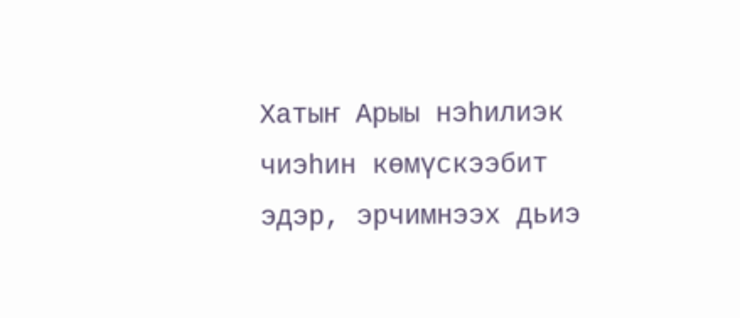Хатыҥ Арыы нэһилиэк чиэһин көмүскээбит эдэр, эрчимнээх дьиэ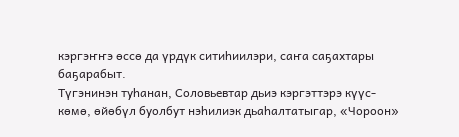кэргэҥҥэ өссө да үрдүк ситиһиилэри, саҥа саҕахтары баҕарабыт.
Түгэнинэн туһанан, Соловьевтар дьиэ кэргэттэрэ күүс-көмө, өйөбүл буолбут нэһилиэк дьаһалтатыгар, «Чороон»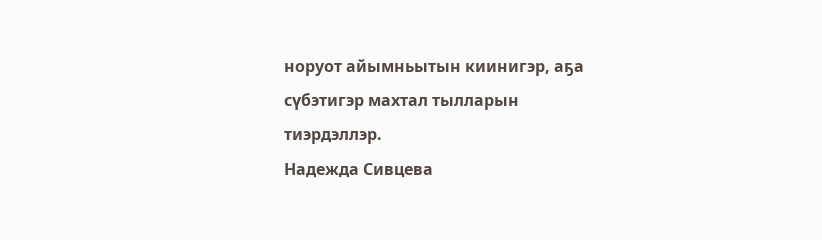норуот айымньытын киинигэр, аҕа сүбэтигэр махтал тылларын тиэрдэллэр.
Надежда Сивцева